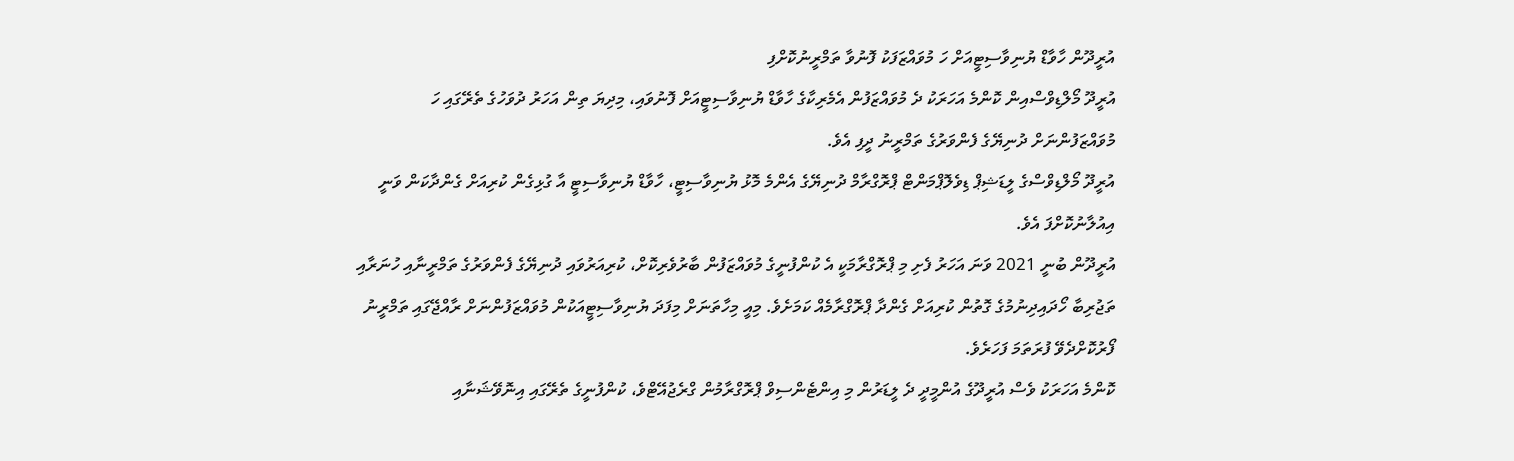އުރީދޫން ހާވާޑް ޔުނިވާސިޓީއަށް ހަ މުވައްޒަފަކު ފޮނުވާ ތަމްރީނުކޮށްފި
އުރީދޫ މޯލްޑިވްސްއިން ކޮންމެ އަހަރަކު ދެ މުވައްޒަފުން އެމެރިކާގެ ހާވާޑް ޔުނިވާސިޓީއަށް ފޮނުވައި، މިދިޔަ ތިން އަހަރު ދުވަހުގެ ތެރޭގައި ހަ މުވައްޒަފުންނަށް ދުނިޔޭގެ ފެންވަރުގެ ތަމްރީނު ދީފި އެވެ.
އުރީދޫ މޯލްޑިވްސްގެ ލީޑަޝިޕް ޑިވެލޮޕްމަންޓް ޕްރޮގްރާމް ދުނިޔޭގެ އެންމެ މޮޅު ޔުނިވާސިޓީ، ހާވާޑް ޔުނިވާސިޓީ އާ ގުޅިގެން ކުރިއަށް ގެންދާކަން ވަނީ އިއުލާނުކޮށްފަ އެވެ.
އުރީދޫން ބުނީ 2021 ވަނަ އަހަރު ފެށި މި ޕްރޮގްރާމަކީ އެ ކުންފުނީގެ މުވައްޒަފުން ބާރުވެރިކޮށް، ކުރިއަރުވައި ދުނިޔޭގެ ފެންވަރުގެ ތަމްރީނާއި ހުނަރާއި ތަޖުރިބާ ހޯދައިދިނުމުގެ ގޮތުން ކުރިއަށް ގެންދާ ޕްރޮގްރާމެއް ކަމަށެވެ. މިއީ މިހާތަނަށް މިފަދަ ޔުނިވާސިޓީއަކުން މުވައްޒަފުންނަށް ރާއްޖޭގައި ތަމްރީނު ފޯރުކޮށްދެވޭ ފުރަތަމަ ފަހަރެވެ.
ކޮންމެ އަހަރަކު ވެސް އުރީދޫގެ އުންމީދީ ދެ ލީޑަރުން މި އިންޓެންސިވް ޕްރޮގްރާމުން ގްރެޖުއޭޓްވެ، ކުންފުނީގެ ތެރޭގައި އިނޮވޭޝަނާއި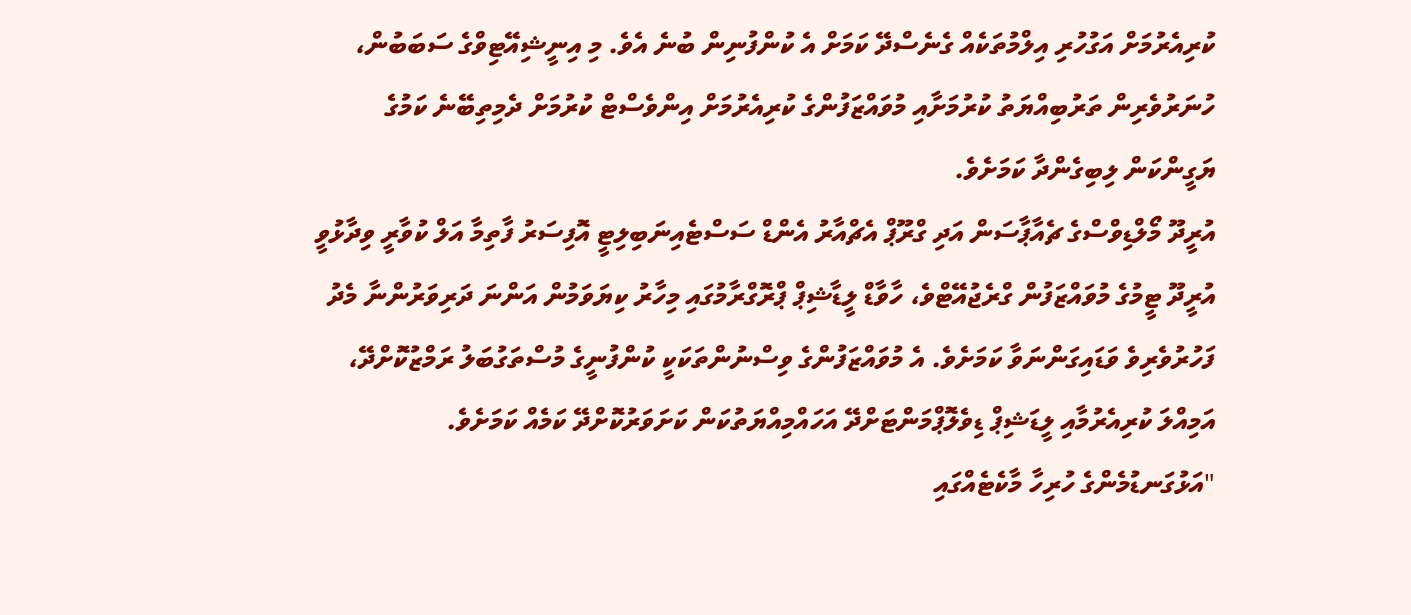ކުރިއެރުމަށް އަގުހުރި އިލްމުތަކެއް ގެނެސްދޭ ކަމަށް އެ ކުންފުނިން ބުނެ އެވެ. މި އިނީޝިއޭޓިވްގެ ސަބަބުން، ހުނަރުވެރިން ތަރުބިއްޔަތު ކުރުމަށާއި މުވައްޒަފުންގެ ކުރިއެރުމަށް އިންވެސްޓް ކުރުމަށް ދެމިތިބޭނެ ކަމުގެ ޔަގީންކަން ލިބިގެންދާ ކަމަށެވެ.
އުރީދޫ މޯލްޑިވްސްގެ ޗެއާޕާސަން އަދި ގްރޫޕް އެޗްއާރު އެންޑް ސަސްޓެއިނަބިލިޓީ އޮފިސަރު ފާތިމާ އަލް ކުވާރީ ވިދާޅުވީ އުރީދޫ ޓީމުގެ މުވައްޒަފުން ގްރެޖުއޭޓްވެ، ހާވާޑް ލީޑާޝިޕް ޕްރޮގްރާމުގައި މިހާރު ކިޔަވަމުން އަންނަ ދަރިވަރުންނާ މެދު ފަހުރުވެރިވެ ވަޑައިގަންނަވާ ކަމަށެވެ. އެ މުވައްޒަފުންގެ ވިސްނުންތަކަކީ ކުންފުނީގެ މުސްތަގުބަލު ރަމްޒުކޮށްދޭ، އަމިއްލަ ކުރިއެރުމާއި ލީޑަޝިޕް ޑިވެލޮޕްމަންޓަށްދޭ އަހައްމިއްޔަތުކަން ކަށަވަރުކޮށްދޭ ކަމެއް ކަމަށެވެ.
"އަޅުގަނޑުމެންގެ ހުރިހާ މާކެޓެއްގައި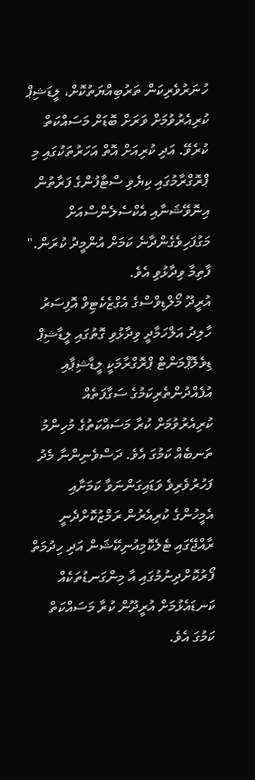ހުނަރުވެރިކަން ތަރުބިއްޔަތުކޮށް، ލީޑަޝިޕް ކުރިއެރުވުމަށް ވަރަށް ބޮޑަށް މަސައްކަތް ކުރެވޭ. އަދި ކުރިއަށް އޮތް އަހަރުތަކުގައި މި ޕްރޮގްރާމުގައި ކިޔެވި ސްޓާފުންގެ ފަރާތުން އިނޮވޭޝަނާއި އެކްސެލެންސްއަށް މަގުފަހިވެގެންދާނެ ކަމަށް އުންމީދު ކުރަން." ފާތިމާ ވިދާޅުވި އެވެ.
އުރީދޫ މޯލްޑިވްސްގެ އެގްޒެކެޓިވް އޮފިސަރު ހާލިދު އަލްހަމާދީ ވިދާޅުވި ގޮތުގައި ލީޑާޝިޕް ޑިވެލޮޕްމަންޓް ޕްރޮގްރާމަކީ ލީޑާޝިޕާއި އުފެއްދުންތެރިކަމުގެ ސަގާފަތެއް ކުރިއެރުވުމަށް ކުރާ މަސައްކަތުގެ މުހިންމު ތަނބެއް ކަމުގަ އެވެ. ދަސްވެނިންނާ މެދު ފަހުރުވެރިވެ ވަޑައިގަންނަވާ ކަމަށާއި އެމީހުންގެ ކުރިއެރުން ރަމްޒުކޮށްދެނީ ރާއްޖޭގައި ޓެލެކޮމިއުނިކޭޝަން އަދި ހިދުމަތް ފޯރުކޮށްދިނުމުގައި އާ މިންގަނޑުތަކެއް ކަނޑައެޅުމަށް އުރީދޫން ކުރާ މަސައްކަތް ކަމުގަ އެވެ.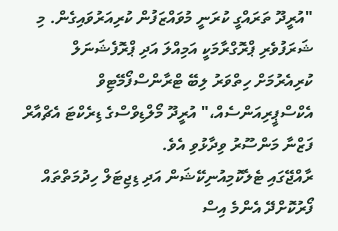"އުރީދޫ ތަރައްގީ ކުރަނީ މުވައްޒަފުން ކުރިއަރުވައިގެން. މި ޝަރަފުވެރި ޕްރޮގްރާމަކީ އަމިއްލަ އަދި ޕްރޮފެޝަނަލް ކުރިއެރުމަށް ހިތްވަރު ލިބޭ ޓްރާންސްފޯމޭޓިވް އެކްސްޕީރިއަންސެއް،" އުރީދޫ މޯލްޑިވްސްގެ ޑިރެކްޓަ އެޗްއާރް ފަޒްނާ މަންސޫރު ވިދާޅުވި އެވެ.
ރާއްޖޭގައި ޓެލެކޮމިއުނިކޭޝަން އަދި ޑިޖިޓަލް ހިދުމަތްތައް ފޯރުކޮށްދޭ އެންމެ އިސް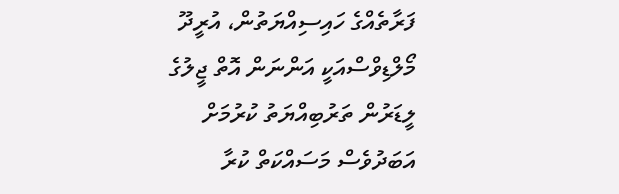ފަރާތެއްގެ ހައިސިއްޔަތުން، އުރީދޫ މޯލްޑިވްސްއަކީ އަންނަން އޮތް ޖީލުގެ ލީޑަރުން ތަރުބިއްޔަތު ކުރުމަށް އަބަދުވެސް މަސައްކަތް ކުރާ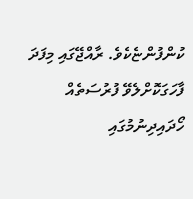ކުންފުންޏެކެވެ. ރާއްޖޭގައި މިފަދަ ފާހަގަކޮށްލެވޭ ފުރުސަތެއް ހޯދައިދިނުމުގައި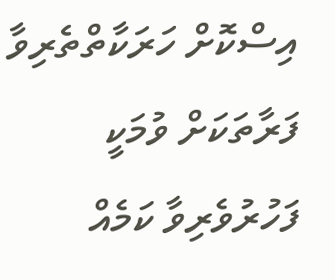އިސްކޮށް ހަރަކާތްތެރިވާ ފަރާތަކަށް ވުމަކީ ފަހުރުވެރިވާ ކަމެއް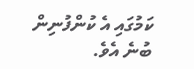ކަމުގައި އެ ކުންފުނިން ބުނެ އެވެ.